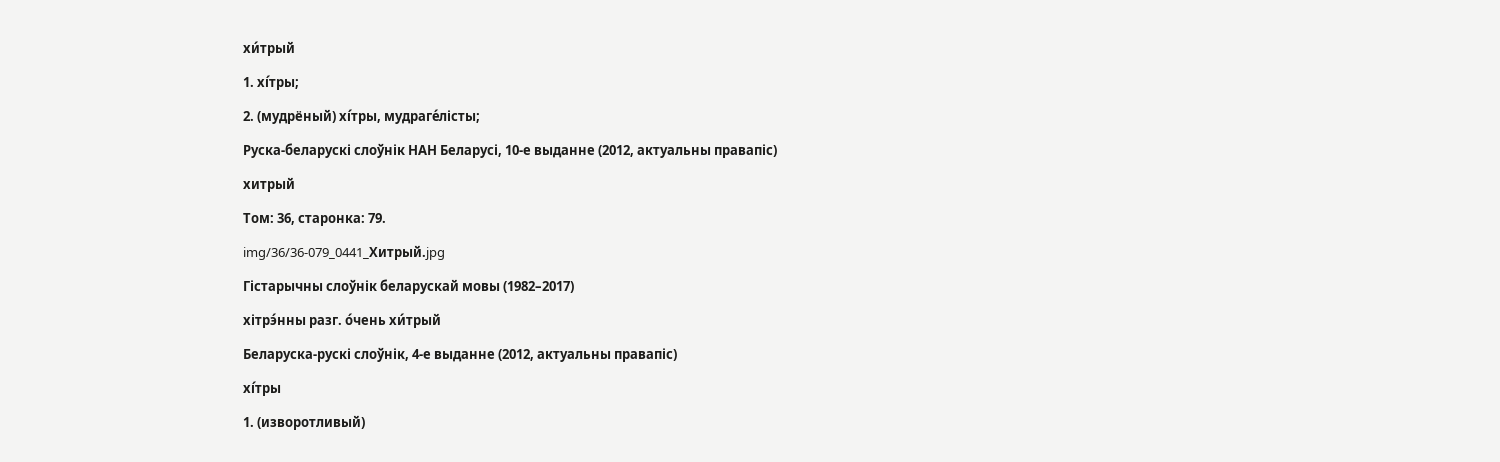хи́трый

1. хі́тры;

2. (мудрёный) хі́тры, мудраге́лісты;

Руска-беларускі слоўнік НАН Беларусі, 10-е выданне (2012, актуальны правапіс)

хитрый

Том: 36, старонка: 79.

img/36/36-079_0441_Хитрый.jpg

Гістарычны слоўнік беларускай мовы (1982–2017)

хітрэ́нны разг. о́чень хи́трый

Беларуска-рускі слоўнік, 4-е выданне (2012, актуальны правапіс)

хі́тры

1. (изворотливый)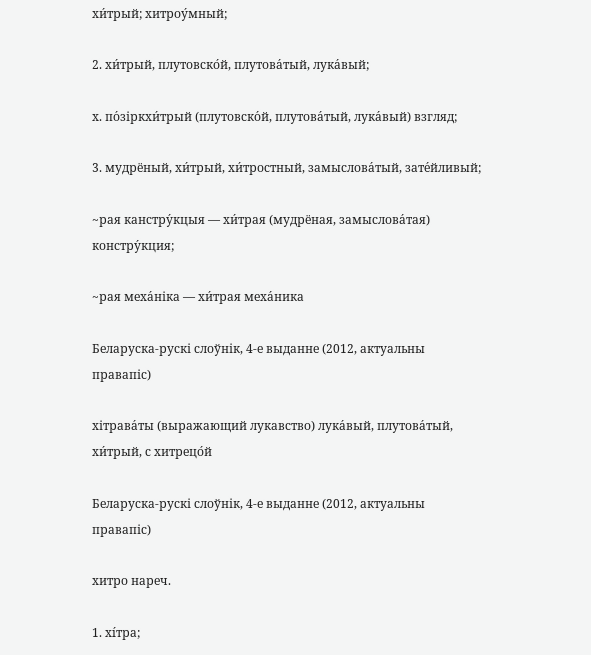хи́трый; хитроу́мный;

2. хи́трый, плутовско́й, плутова́тый, лука́вый;

х. по́зіркхи́трый (плутовско́й, плутова́тый, лука́вый) взгляд;

3. мудрёный, хи́трый, хи́тростный, замыслова́тый, зате́йливый;

~рая канстру́кцыя — хи́трая (мудрёная, замыслова́тая) констру́кция;

~рая меха́ніка — хи́трая меха́ника

Беларуска-рускі слоўнік, 4-е выданне (2012, актуальны правапіс)

хітрава́ты (выражающий лукавство) лука́вый, плутова́тый, хи́трый, с хитрецо́й

Беларуска-рускі слоўнік, 4-е выданне (2012, актуальны правапіс)

хитро нареч.

1. хі́тра;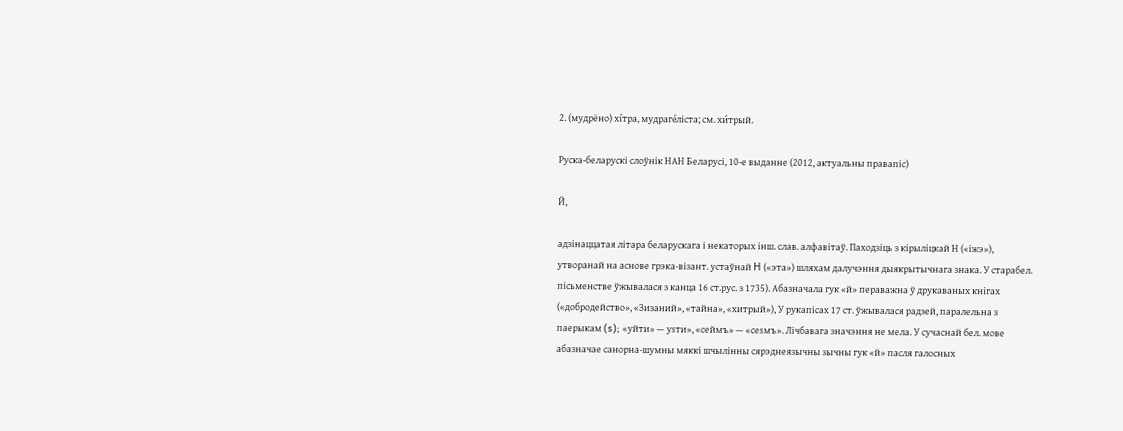2. (мудрёно) хі́тра, мудраге́ліста; см. хи́трый.

Руска-беларускі слоўнік НАН Беларусі, 10-е выданне (2012, актуальны правапіс)

Й,

адзінаццатая літара беларускага і некаторых інш. слав. алфавітаў. Паходзіць з кірыліцкай Н («іжэ»), утворанай на аснове грэка-візант. устаўнай Η («эта») шляхам далучэння дыякрытычнага знака. У старабел. пісьменстве ўжывалася з канца 16 ст.рус. з 1735). Абазначала гук «й» пераважна ў друкаваных кнігах («добродейство», «Зизаний», «тайна», «хитрый»), У рукапісах 17 ст. ўжывалася радзей, паралельна з паерыкам (s); «уйти» — уsти», «сеймъ» — «сеsмъ». Лічбавага значэння не мела. У сучаснай бел. мове абазначае санорна-шумны мяккі шчылінны сярэднеязычны зычны гук «й» пасля галосных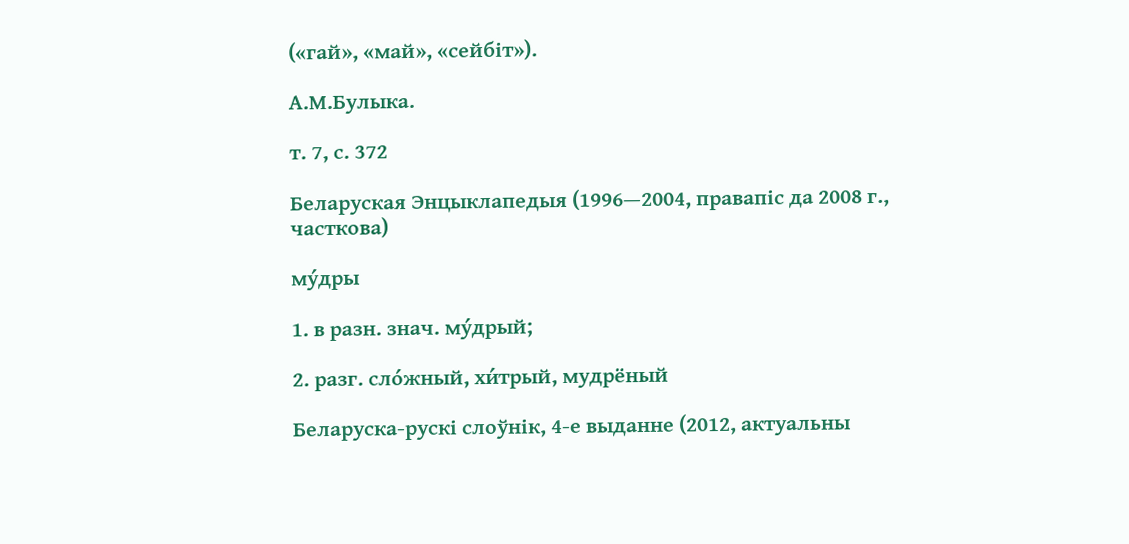(«гай», «май», «сейбіт»).

А.М.Булыка.

т. 7, с. 372

Беларуская Энцыклапедыя (1996—2004, правапіс да 2008 г., часткова)

му́дры

1. в разн. знач. му́дрый;

2. разг. сло́жный, хи́трый, мудрёный

Беларуска-рускі слоўнік, 4-е выданне (2012, актуальны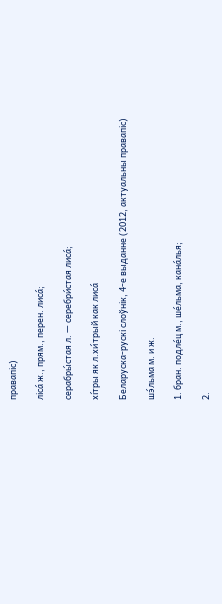правапіс)

ліса́ ж., прям., перен. лиса́;

серабры́стая л. — серебри́стая лиса́;

хі́тры як л.хи́трый как лиса́

Беларуска-рускі слоўнік, 4-е выданне (2012, актуальны правапіс)

шэ́льма м. и ж.

1. бран. подле́ц м., ше́льма, кана́лья;

2.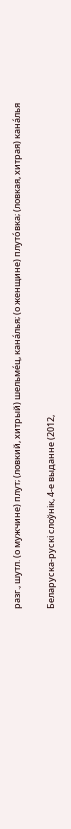разг., шутл. (о мужчине) плут; (ловкий, хитрый) шельме́ц, кана́лья; (о женщине) плуто́вка; (ловкая, хитрая) кана́лья

Беларуска-рускі слоўнік, 4-е выданне (2012,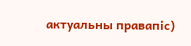актуальны правапіс)